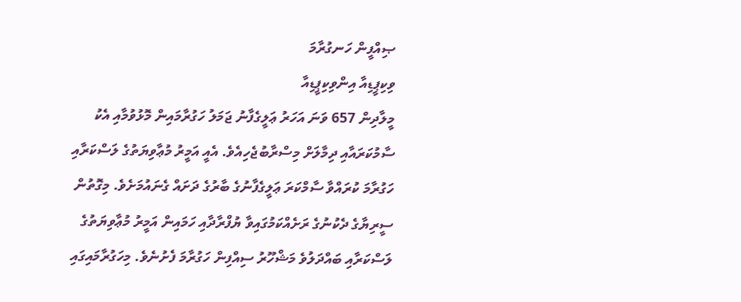ޞިއްފީން ހަނގުރާމަ
ވިކިޕީޑިއާ އިންވިކިޕީޑިއާ
މީލާދިން 657 ވަނަ އަހަރު ޢަލީގެފާނު ޖަމަލު ހަގުރާމައިން މޮޅުވުމާއި އެކު ސާމުކަރައާއި ދިމާލަށް މިސްރާބުޖެހިއެވެ. އެއީ އަމީރު މުޢާވިޔަތުގެ ލަސްކަރާއި ހަގުރާމަ ކުރައްވާ ސާމްކަރަ ޢަލީގެފާނުގެ ބާރުގެ ދަށައް ގެނައުމަށެވެ. މިގޮތުން ސީރިޔާގެ ދެކުނުގެ ރަށެއްކަމުގައިވާ ޔުފްރާދާއި ހަމައިން އަމީރު މުޢާވިޔަތުގެ ލަސްކަރާއި ބައްދަލުވެ މަޝްހޫރު ސިއްފިން ހަގުރާމަ ފެށުނެވެ. މިހަގުރާމައިގައި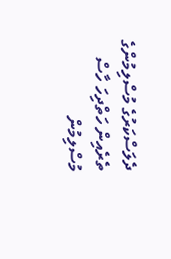ދެލަސްކަރުގެ މުސްލިމުންގެ ތެރެއިން ހަތްދިހަ ހާސް މުސްލިމުން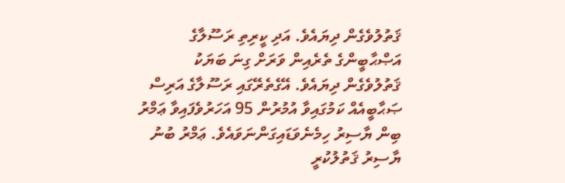ޤަތުލުވެގެން ދިޔައެވެ. އަދި ކީރިތި ރަސޫލާގެ އަޞްޙާބީންގެ ތެރެއިން ވަރަށް ގިނަ ބަޔަކު ޤަތުލުވެގެން ދިޔައެވެ. އޭގެތެރޭގައި ރަސޫލާގެ އަރިސް ޞަޙާބީއެއް ކަމުގައިވާ އުމުރުން 95 އަހަރުވެފައިވާ ޢަމްރު ބިން ޔާސިރު ހިމެނެވަޑައިގަންނަވައެވެ. ޢަމްރު ބުނު ޔާސިރު ޤަތުލުކުރީ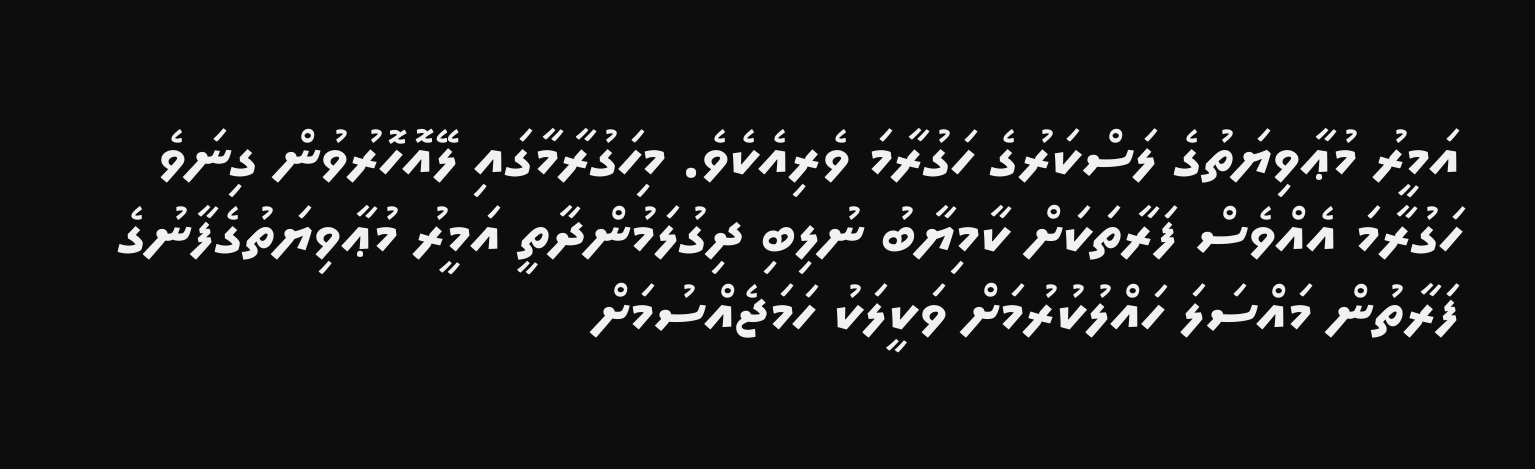އަމީރު މުޢާވިޔަތުގެ ލަސްކަރުގެ ހަގުރާމަ ވެރިއެކެވެ. މިހަގުރާމާގައި ލޭއޮހޮރުވުން ގިނަވެ ހަގުރާމަ އެއްވެސް ފަރާތަކަށް ކާމިޔާބު ނުލިބި ދިގުލަމުންދާތީ އަމީރު މުޢާވިޔަތުގެފާނުގެ ފަރާތުން މައްސަލަ ހައްލުކުރުމަށް ވަކީލަކު ހަމަޖެއްސުމަށް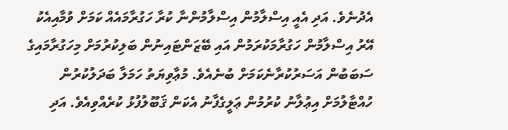އެދުނެވެ. އަދި އެއީ އިސްލާމުން އިސްލާމުންނާ ކުރާ ހަގުރާމައެއް ކަމަށް ވުމާއިއެކު އޭރު އިސްލާމުން ހަގުރާމަކުރަމުން އައި ބޭޒަންޓައިނުން ބަލިކުރުމަށް މިހަގުރާމައިގެ ސަބަބުން އަސަރުކުރާނެކަމަށް ބުނެއެވެ. މުޢާވިޔަތު ހަމަލާ ބަދަލުކުރުން ހުއްޓާލުމަށް އިޢުލާނު ކުރުމުން ޢަލީގެފާނު އެކަން ޤަބޫލުފުޅު ކުރެއްވިއެވެ. އަދި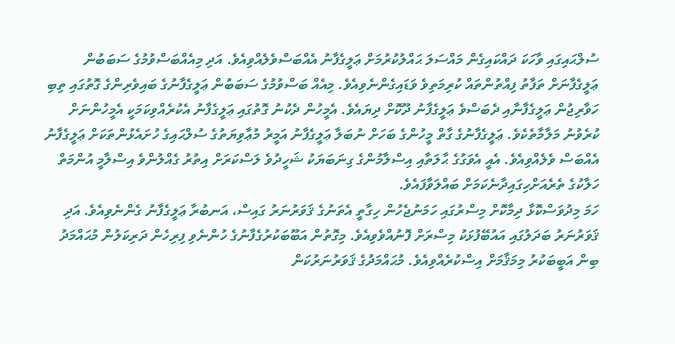ސުލްޙައިގައި ވާހަކަ ދައްކައިގެން މައްސަލަ ޙައްލުކުރުމަށް ޢަލީގެފާނު އެއްބަސްވެލެއްވިއެވެ. އަދި މިއެއްބަސްވުމުގެ ސަބަބުން ޢަލީގެފާނަށް ތަފާތު ފިއްތުންތައް ކުރިމަތިވެ ވަޑައިގެންނެވިއެވެ. މިއެއް ބަސްވުމުގެ ސަބަބުން ޢަލީގެފާނުގެ ބައިވެރިންގެ ގޮތުގައި ތިބި ހަވާރިޖުން ޢަލީގެފާނާއި ދެބަސްވެ ޢަލީގެފާނު ދޫކޮށް ދިޔައެވެ. އެމީހުން ދެކުނު ގޮތުގައި ޢަލީގެފާނު އެކުރެއްވިކަމަކީ އެމީހުންނަށް ކުރެވުނު މަލާމާތެކެވެ. ޢަލީގެފާނުގެ ގާތް މީހުންގެ ބަހަށް ނުބަލާ ޢަލީގެފާނު އަމީރު މުޢާވިޔަތުގެ ސުލްޙައިގެ ހުށައެޅުންތަކަށް ޢަލީގެފާނު އެއްބަސް ވެލެއްވިއެވެ. އެއީ އެވަގުގެ ޙާލަތާއި އިސްލާމުންގެ ގިނަބަޔަކު ޝަހީދުވެ ލަސްކަރަށް އިތުރު ގެއްލުންވެ އިސްލާމީ އުންމަތް ހަލާކުގެ ތެރެއަށްހިގައިދާނެކަމަށް ބައްލަވާފައެވެ.
ހަމަ މިދުވަސްކޮޅާ ދިމާކޮށް މިސްރުގައި ހަމަނުޖެހުން ހިގާތީ އެތަނުގެ ޤަވަރުނަރު ގައިސް، އަނބުރާ ޢަލީގެފާނު ގެންނެވިއެވެ. އަދި ޤަވަރުނަރު ބަދަލުގައި އައުބޭފުޅަކު މިސްރަށް ފޮނުއްވެވިއެވެ. މިގޮތުން އަބޫބަކުރުގެފާނުގެ ހުންނެވި ފިރިހެން ދަރިކަލުން މުޙައްމަދު ބިން އަބީބަކުރު މިމަޤާމަށް އިސްކުރެއްވިއެވެ. މުޙައްމަދުގެ ޤަވަރުނަރުކަން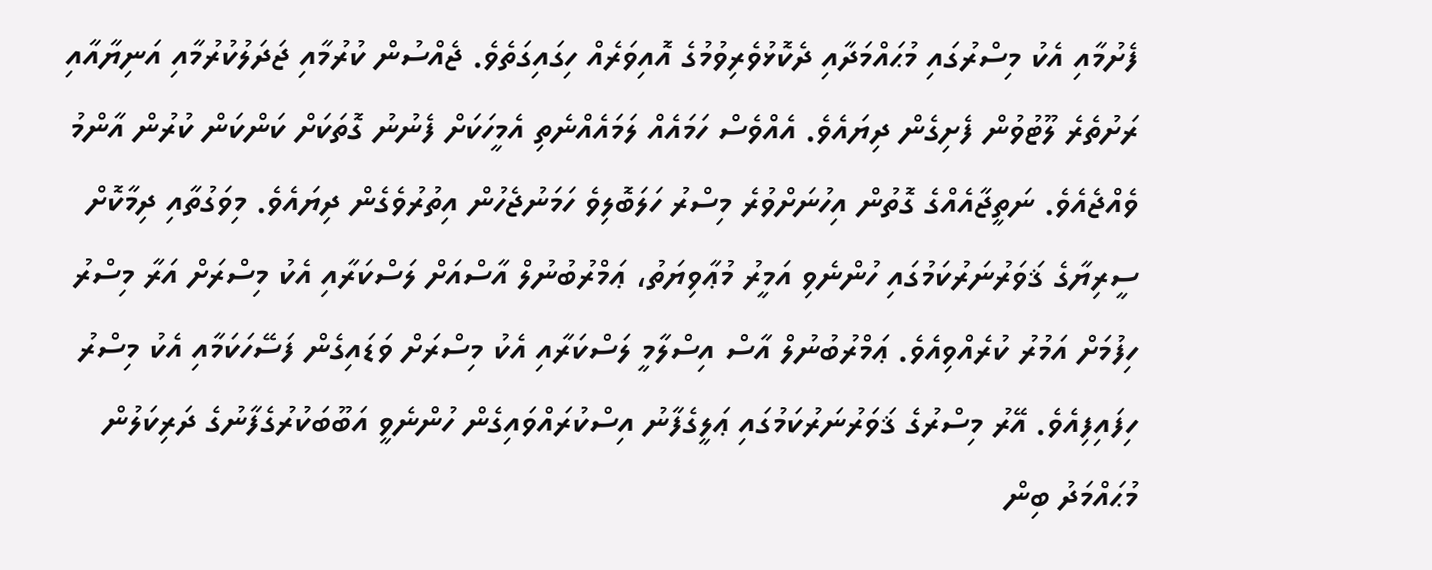ފެށުމާއި އެކު މިސްރުގައި މުޙައްމަދާއި ދެކޮޅުވެރިވުމުގެ އޮއިވަރެއް ހިގައިގަތެވެ. ޖެއްސުން ކުރުމާއި ޖަދަލުކުރުމާއި އަނިޔާއާއި ރަށުތެރެ ލޫޓުވުން ފެށިގެން ދިޔައެވެ. އެއްވެސް ހަމައެއް ލަމައެއްނެތި އެމީހަކަށް ފެނުނު ގޮތަކަށް ކަންކަން ކުރުން އާންމު ވެއްޖެއެވެ. ނަތީޖާއެއްގެ ގޮތުން އިހުނަށްވުރެ މިސްރު ހަލަބޮލިވެ ހަމަނުޖެހުން އިތުރުވެގެން ދިޔައެވެ. މިވަގުތާއި ދިމާކޮށް ސީރިޔާގެ ޤަވަރުނަރުކަމުގައި ހުންނެވި އަމީރު މުޢާވިޔަތު، ޢަމްރުބުނުލް އާސްއަށް ލަސްކަރާއި އެކު މިސްރަށް އަރާ މިސްރު ހިފުމަށް އަމުރު ކުރެއްވިއެވެ. ޢަމްރުބުނުލް އާސް އިސްލާމީ ލަސްކަރާއި އެކު މިސްރަށް ވަޑައިގެން ފަސޭހަކަމާއި އެކު މިސްރު ހިފައިފިއެވެ. އޭރު މިސްރުގެ ޤަވަރުނަރުކަމުގައި ޢަލީގެފާނު އިސްކުރައްވައިގެން ހުންނެވީ އަބޫބަކުރުގެފާނުގެ ދަރިކަލުން މުޙައްމަދު ބިން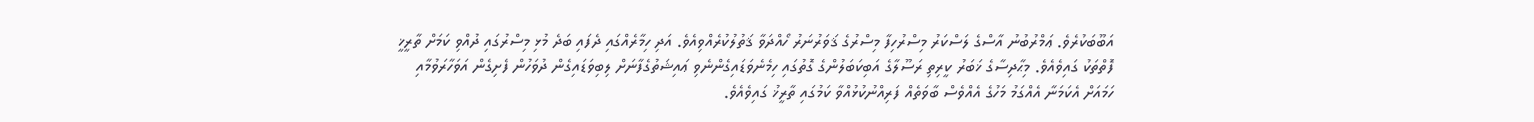އަބޫބަކުރެވެ. ޢަމްރުބުނު އާސްގެ ލަސްކަރު މިސްރުހިފާ މިސްރުގެ ޤަވަރުނަރު ހޯއްދަވާ ޤަތުލުކުރެއްވިއެވެ. އަދި ހިމާރެއްގައި ދެފައި ބަދެ މުޅި މިސްރުގައި ދުއްވި ކަމަށް ތާރީޚީ ފޮތްތަކު ގައިވެއެވެ. މިޙާދިސާގެ ޚަބަރު ކީރިތި ރަސޫލާގެ އަބިކަބަލުންގެ ގޮތުގައި ހިމެނެވަޑައިގެންނެވި ޢައިޝަތުގެފާނަށް ލިބިވަޑައިގެން ދުވަހުން ފެށިގެން އަވަހާރަވުމާއި ހަމައަށް އެކަމަނާ އެއްގަމު މަހުގެ އެއްވެސް ބާވަތެއް ފަރިއްނުކުޅުއްވާ ކަމުގައި ތާރީޚު ގައިވެއެވެ.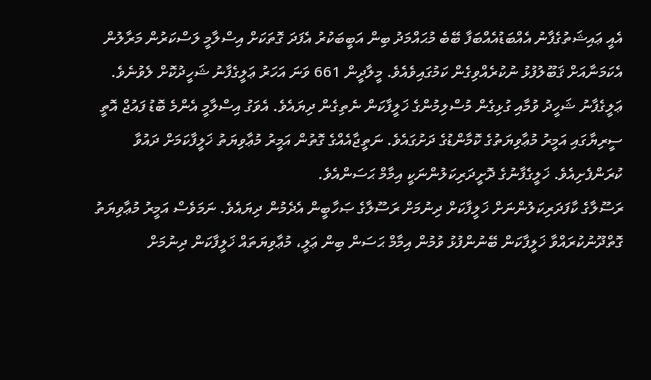އެއީ ޢައިޝަތުގެފާނު އެއްބަޑުއެއްބަފާ ބޭބެ މުޙައްމަދު ބިން އަބީބަކުރު އެފަދަ ގޮތަކަށް އިސްލާމީ ލަސްކަރުން މަރާލުން އެކަމަނާއަށް ޤަބޫލުފުޅު ނުކުރެއްވިގެން ކަމުގައިވެއެވެ. މީލާދީން 661 ވަނަ އަހަރު ޢަލީގެފާނު ޝަހީދުކޮށް ލެވުނެވެ. ޢަލީގެފާނު ޝަހީދު ވުމާއި ގުޅިގެން މުސްލިމުންގެ ޚަލީފާކަން ނެތިގެން ދިޔައެވެ. އެވަގު އިސްލާމީ އެންމެ ބޮޑު ފައުޖް އޮތީ ސީރިޔާގައި އަމީރު މުޢާވިޔަތުގެ ކޮމާންޑުގެ ދަށުގައެވެ. ނަތީޖާއެއްގެ ގޮތުން އަމީރު މުޢާވިޔަތު ޚަލީފާކަމަށް ދައުވާ ކުރަންފެށިއެވެ. ޚަލީގެފާނުގެ ދޮށީދަރިކަލުންނަކީ އިމާމް ޙަސަންއެވެ.
ރަސޫލާގެ ކާފަދަރިކަލުންނަށް ޚަލީފާކަށް ދިނުމަށް ރަސޫލާގެ ޞަހާބީން އެދެމުން ދިޔައެވެ. ނަމަވެސް އަމީރު މުޢާވިޔަތު ގޮތްދޫނުކުރައްވާ ޚަލީފާކަން ބޭނުންފުޅު ވުމުން އިމާމް ޙަސަން ބިން ޢަލީ، މުޢާވިޔަތައް ޚަލީފާކަން ދިނުމަށް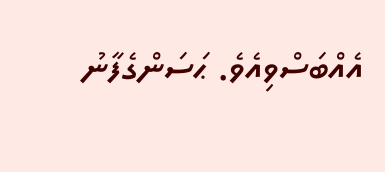އެއްބަސްވިއެވެ. ޙަސަންގެފާނު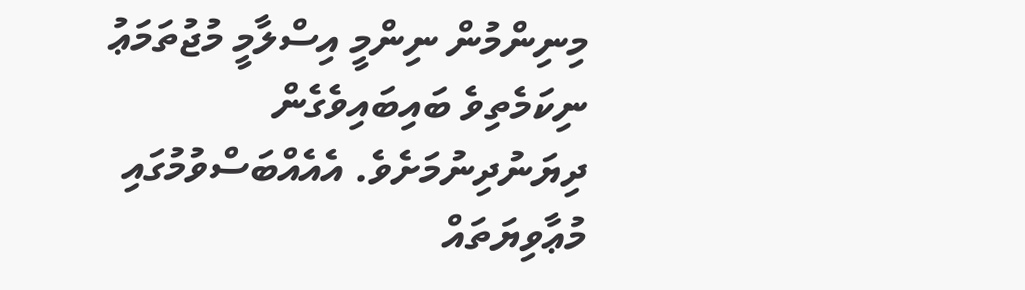މިނިންމުން ނިންމީ އިސްލާމީ މުޖުތަމަޢު ނިކަމެތިވެ ބައިބައިވެގެން ދިޔަނުދިނުމަށެވެ. އެއެއްބަސްވުމުގައި މުޢާވިޔަތައް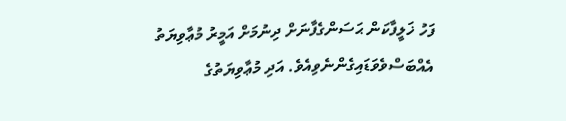ފަހު ޚަލީފާކަން ޙަސަންގެފާނަށް ދިނުމަށް އަމީރު މުޢާވިޔަތު އެއްބަސްވެވަޑައިގެންނެވިއެވެ. އަދި މުޢާވިޔަތުގެ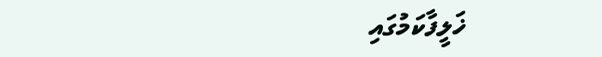ޚަލީފާކަމުގައި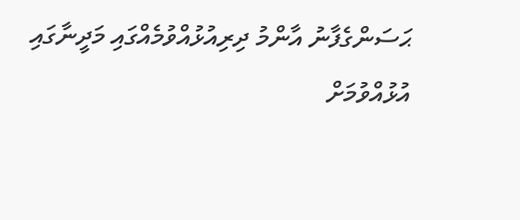ޙަސަންގެފާނު އާންމު ދިރިއުޅުއްވުމެއްގައި މަދީނާގައި އުޅުއްވުމަށް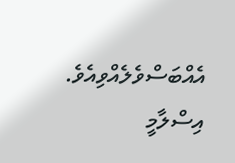އެއްބަސްވެލެއްވިއެވެ. އިސްލާމީ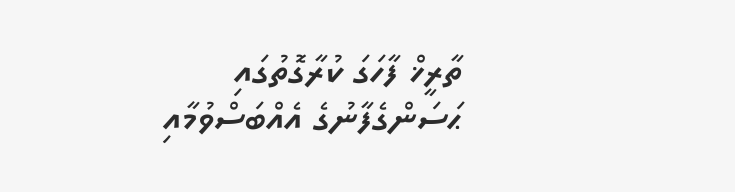ތާރީޚް ފާހަގަ ކުރާގޮތުގައި ޙަސަންގެފާނުގެ އެއްބަސްވުމާއި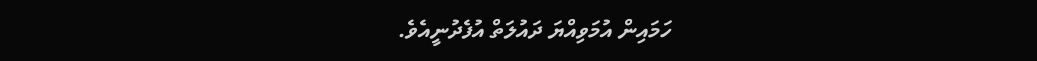ހަމައިން އުމަވިއްޔަ ދައުލަތް އުފެދުނީއެވެ.